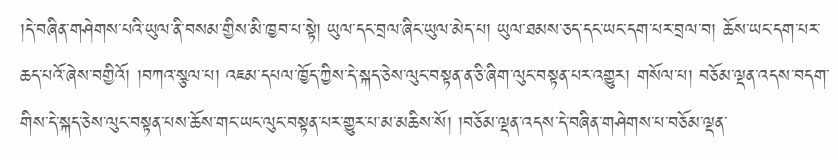།དེ་བཞིན་གཤེགས་པའི་ཡུལ་ནི་བསམ་གྱིས་མི་ཁྱབ་པ་སྟེ། ཡུལ་དང་བྲལ་ཞིང་ཡུལ་མེད་པ། ཡུལ་ཐམས་ཅད་དང་ཡང་དག་པར་བྲལ་བ། ཆོས་ཡང་དག་པར་ཆད་པའོ་ཞེས་བགྱིའོ། །བཀའ་སྩལ་པ། འཇམ་དཔལ་ཁྱོད་ཀྱིས་དེ་སྐད་ཅེས་ལུང་བསྟན་ན་ཅི་ཞིག་ལུང་བསྟན་པར་འགྱུར། གསོལ་པ། བཅོམ་ལྡན་འདས་བདག་གིས་དེ་སྐད་ཅེས་ལུང་བསྟན་པས་ཆོས་གང་ཡང་ལུང་བསྟན་པར་གྱུར་པ་མ་མཆིས་སོ། །བཅོམ་ལྡན་འདས་དེ་བཞིན་གཤེགས་པ་བཅོམ་ལྡན་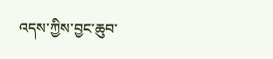འདས་ཀྱིས་བྱང་ཆུབ་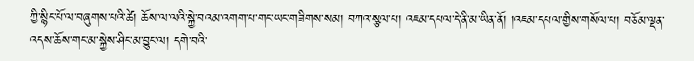ཀྱི་སྙིང་པོ་ལ་བཞུགས་པའི་ཚེ། ཆོས་ལ་ལའི་སྐྱེ་བའམ་འགག་པ་གང་ཡང་གཟིགས་སམ། བཀའ་སྩལ་པ། འཇམ་དཔལ་དེ་ནི་མ་ཡིན་ནོ། །འཇམ་དཔལ་གྱིས་གསོལ་པ། བཅོམ་ལྡན་འདས་ཆོས་གང་མ་སྐྱེས་ཤིང་མ་བྱུང་ལ། དགེ་བའི་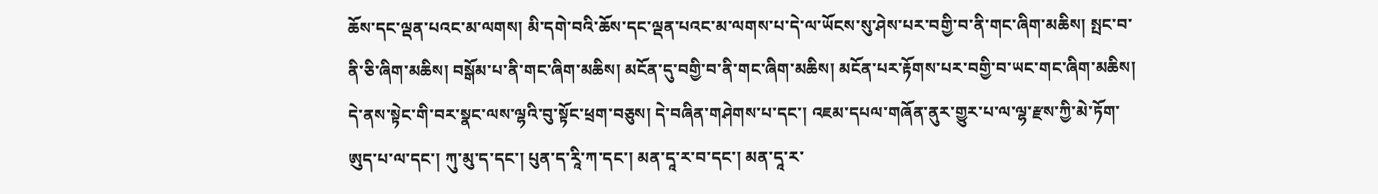ཆོས་དང་ལྡན་པའང་མ་ལགས། མི་དགེ་བའི་ཆོས་དང་ལྡན་པའང་མ་ལགས་པ་དེ་ལ་ཡོངས་སུ་ཤེས་པར་བགྱི་བ་ནི་གང་ཞིག་མཆིས། སྤང་བ་ནི་ཅི་ཞིག་མཆིས། བསྒོམ་པ་ནི་གང་ཞིག་མཆིས། མངོན་དུ་བགྱི་བ་ནི་གང་ཞིག་མཆིས། མངོན་པར་རྟོགས་པར་བགྱི་བ་ཡང་གང་ཞིག་མཆིས། དེ་ནས་སྟེང་གི་བར་སྣང་ལས་ལྷའི་བུ་སྟོང་ཕྲག་བཅུས། དེ་བཞིན་གཤེགས་པ་དང་། འཇམ་དཔལ་གཞོན་ནུར་གྱུར་པ་ལ་ལྷ་རྫས་ཀྱི་མེ་ཏོག་ཨུད་པ་ལ་དང་། ཀུ་མུ་ད་དང་། པུན་ད་རཱི་ཀ་དང་། མན་དཱ་ར་བ་དང་། མན་དཱ་ར་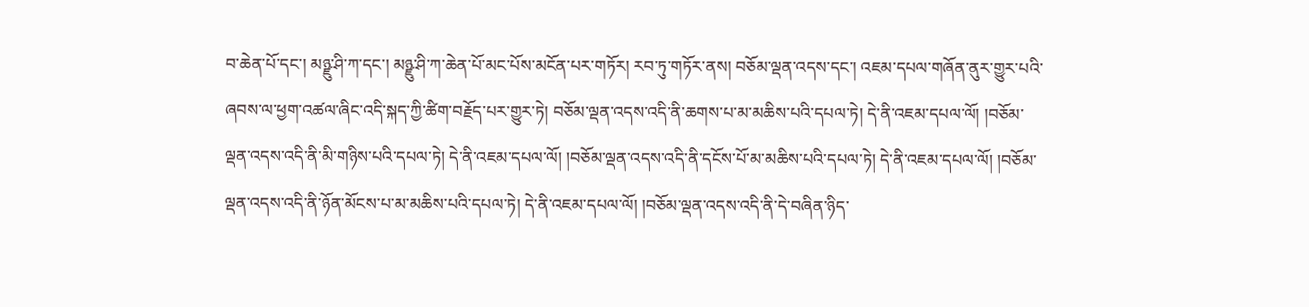བ་ཆེན་པོ་དང་། མཉྫུ་ཤི་ཀ་དང་། མཉྫུ་ཤི་ཀ་ཆེན་པོ་མང་པོས་མངོན་པར་གཏོར། རབ་ཏུ་གཏོར་ནས། བཅོམ་ལྡན་འདས་དང་། འཇམ་དཔལ་གཞོན་ནུར་གྱུར་པའི་ཞབས་ལ་ཕྱག་འཚལ་ཞིང་འདི་སྐད་ཀྱི་ཚིག་བརྗོད་པར་གྱུར་ཏེ། བཅོམ་ལྡན་འདས་འདི་ནི་ཆགས་པ་མ་མཆིས་པའི་དཔལ་ཏེ། དེ་ནི་འཇམ་དཔལ་ལོ། །བཅོམ་ལྡན་འདས་འདི་ནི་མི་གཉིས་པའི་དཔལ་ཏེ། དེ་ནི་འཇམ་དཔལ་ལོ། །བཅོམ་ལྡན་འདས་འདི་ནི་དངོས་པོ་མ་མཆིས་པའི་དཔལ་ཏེ། དེ་ནི་འཇམ་དཔལ་ལོ། །བཅོམ་ལྡན་འདས་འདི་ནི་ཉོན་མོངས་པ་མ་མཆིས་པའི་དཔལ་ཏེ། དེ་ནི་འཇམ་དཔལ་ལོ། །བཅོམ་ལྡན་འདས་འདི་ནི་དེ་བཞིན་ཉིད་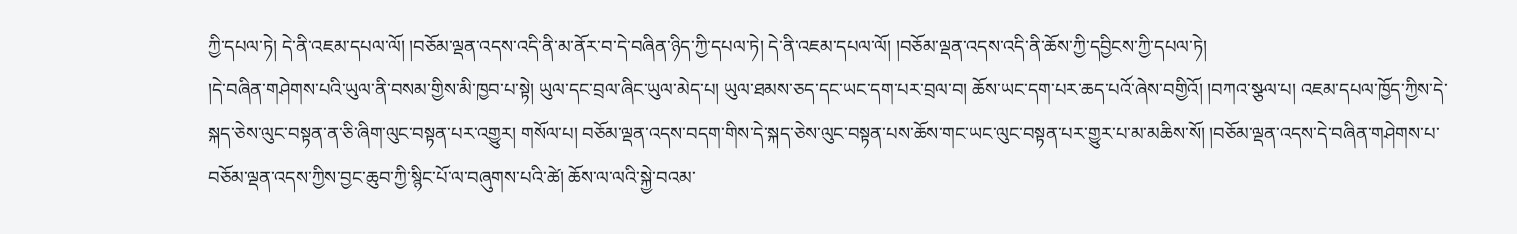ཀྱི་དཔལ་ཏེ། དེ་ནི་འཇམ་དཔལ་ལོ། །བཅོམ་ལྡན་འདས་འདི་ནི་མ་ནོར་བ་དེ་བཞིན་ཉིད་ཀྱི་དཔལ་ཏེ། དེ་ནི་འཇམ་དཔལ་ལོ། །བཅོམ་ལྡན་འདས་འདི་ནི་ཆོས་ཀྱི་དབྱིངས་ཀྱི་དཔལ་ཏེ།
།དེ་བཞིན་གཤེགས་པའི་ཡུལ་ནི་བསམ་གྱིས་མི་ཁྱབ་པ་སྟེ། ཡུལ་དང་བྲལ་ཞིང་ཡུལ་མེད་པ། ཡུལ་ཐམས་ཅད་དང་ཡང་དག་པར་བྲལ་བ། ཆོས་ཡང་དག་པར་ཆད་པའོ་ཞེས་བགྱིའོ། །བཀའ་སྩལ་པ། འཇམ་དཔལ་ཁྱོད་ཀྱིས་དེ་སྐད་ཅེས་ལུང་བསྟན་ན་ཅི་ཞིག་ལུང་བསྟན་པར་འགྱུར། གསོལ་པ། བཅོམ་ལྡན་འདས་བདག་གིས་དེ་སྐད་ཅེས་ལུང་བསྟན་པས་ཆོས་གང་ཡང་ལུང་བསྟན་པར་གྱུར་པ་མ་མཆིས་སོ། །བཅོམ་ལྡན་འདས་དེ་བཞིན་གཤེགས་པ་བཅོམ་ལྡན་འདས་ཀྱིས་བྱང་ཆུབ་ཀྱི་སྙིང་པོ་ལ་བཞུགས་པའི་ཚེ། ཆོས་ལ་ལའི་སྐྱེ་བའམ་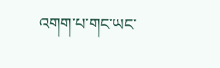འགག་པ་གང་ཡང་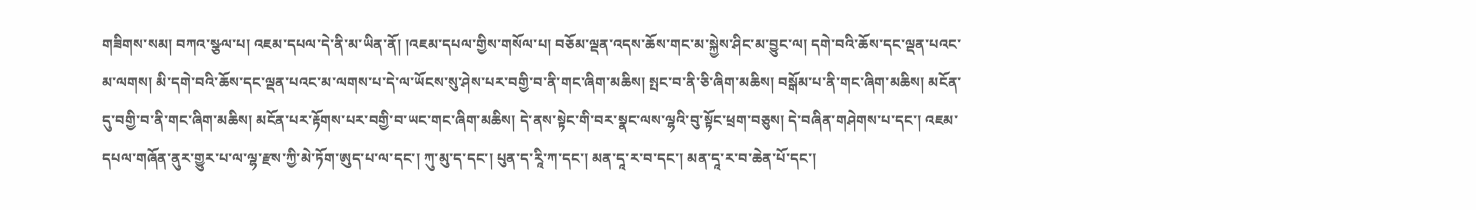གཟིགས་སམ། བཀའ་སྩལ་པ། འཇམ་དཔལ་དེ་ནི་མ་ཡིན་ནོ། །འཇམ་དཔལ་གྱིས་གསོལ་པ། བཅོམ་ལྡན་འདས་ཆོས་གང་མ་སྐྱེས་ཤིང་མ་བྱུང་ལ། དགེ་བའི་ཆོས་དང་ལྡན་པའང་མ་ལགས། མི་དགེ་བའི་ཆོས་དང་ལྡན་པའང་མ་ལགས་པ་དེ་ལ་ཡོངས་སུ་ཤེས་པར་བགྱི་བ་ནི་གང་ཞིག་མཆིས། སྤང་བ་ནི་ཅི་ཞིག་མཆིས། བསྒོམ་པ་ནི་གང་ཞིག་མཆིས། མངོན་དུ་བགྱི་བ་ནི་གང་ཞིག་མཆིས། མངོན་པར་རྟོགས་པར་བགྱི་བ་ཡང་གང་ཞིག་མཆིས། དེ་ནས་སྟེང་གི་བར་སྣང་ལས་ལྷའི་བུ་སྟོང་ཕྲག་བཅུས། དེ་བཞིན་གཤེགས་པ་དང་། འཇམ་དཔལ་གཞོན་ནུར་གྱུར་པ་ལ་ལྷ་རྫས་ཀྱི་མེ་ཏོག་ཨུད་པ་ལ་དང་། ཀུ་མུ་ད་དང་། པུན་ད་རཱི་ཀ་དང་། མན་དཱ་ར་བ་དང་། མན་དཱ་ར་བ་ཆེན་པོ་དང་།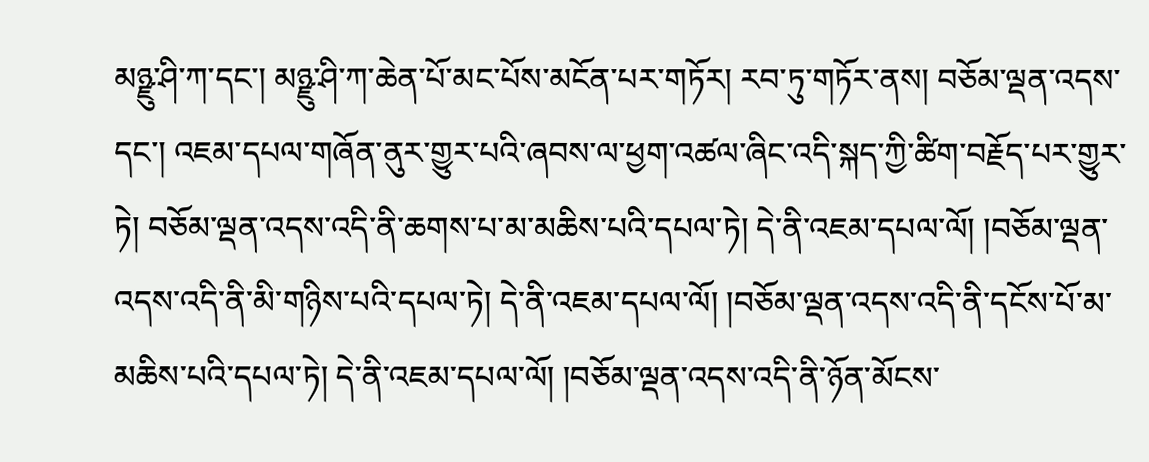མཉྫུ་ཤི་ཀ་དང་། མཉྫུ་ཤི་ཀ་ཆེན་པོ་མང་པོས་མངོན་པར་གཏོར། རབ་ཏུ་གཏོར་ནས། བཅོམ་ལྡན་འདས་དང་། འཇམ་དཔལ་གཞོན་ནུར་གྱུར་པའི་ཞབས་ལ་ཕྱག་འཚལ་ཞིང་འདི་སྐད་ཀྱི་ཚིག་བརྗོད་པར་གྱུར་ཏེ། བཅོམ་ལྡན་འདས་འདི་ནི་ཆགས་པ་མ་མཆིས་པའི་དཔལ་ཏེ། དེ་ནི་འཇམ་དཔལ་ལོ། །བཅོམ་ལྡན་འདས་འདི་ནི་མི་གཉིས་པའི་དཔལ་ཏེ། དེ་ནི་འཇམ་དཔལ་ལོ། །བཅོམ་ལྡན་འདས་འདི་ནི་དངོས་པོ་མ་མཆིས་པའི་དཔལ་ཏེ། དེ་ནི་འཇམ་དཔལ་ལོ། །བཅོམ་ལྡན་འདས་འདི་ནི་ཉོན་མོངས་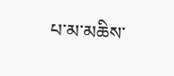པ་མ་མཆིས་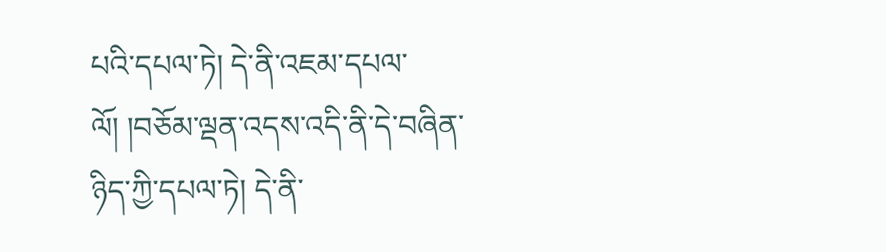པའི་དཔལ་ཏེ། དེ་ནི་འཇམ་དཔལ་ལོ། །བཅོམ་ལྡན་འདས་འདི་ནི་དེ་བཞིན་ཉིད་ཀྱི་དཔལ་ཏེ། དེ་ནི་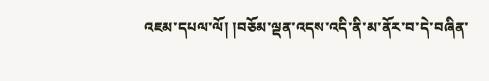འཇམ་དཔལ་ལོ། །བཅོམ་ལྡན་འདས་འདི་ནི་མ་ནོར་བ་དེ་བཞིན་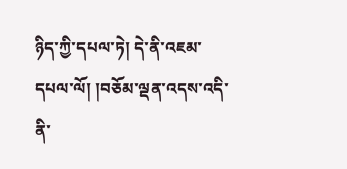ཉིད་ཀྱི་དཔལ་ཏེ། དེ་ནི་འཇམ་དཔལ་ལོ། །བཅོམ་ལྡན་འདས་འདི་ནི་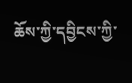ཆོས་ཀྱི་དབྱིངས་ཀྱི་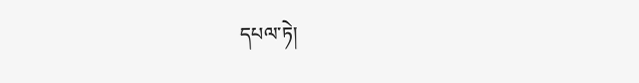དཔལ་ཏེ།